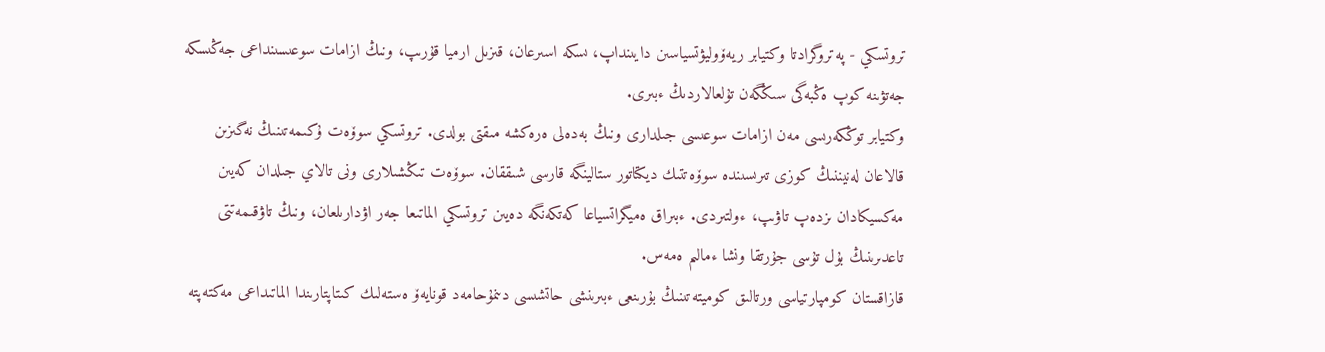تروتسكي - پەتروگرادتا وكتيابر ريەۆوليۋتسياسىن دايىنداپ، ىسكە اسىرعان، قىزىل ارميا قۇرىپ، ونىڭ ازامات سوعىسىنداعى جەڭىسكە جەتۋىنە كوپ ەڭبەگى سىڭگەن تۇلعالاردىڭ ءبىرى.
وكتيابر توڭكەرىسى مەن ازامات سوعىسى جىلدارى ونىڭ بەدەلى ەرەكشە مىقتى بولدى. تروتسكي سوۆەت ۇكىمەتىنىڭ نەگىزىن قالاعان لەنيننىڭ كوزى تىرىسىندە سوۆەتتىك ديكتاتور ستالينگە قارسى شىققان. سوۆەت تىڭشىلارى ونى تالاي جىلدان كەيىن مەكسيكادان ىزدەپ تاۋىپ، ءولتىردى. ءبىراق ەميگراتسياعا كەتكەنگە دەيىن تروتسكي الماتىعا جەر اۋدارىلعان، ونىڭ تاۋقىمەتتى تاعدىرىنىڭ بۇل تۇسى جۇرتقا ونشا ءمالىم ەمەس.
قازاقستان كومپارتياسى ورتالىق كوميتەتىنىڭ بۇرىنعى ءبىرىنشى حاتشىسى دىنمۇحامەد قونايەۆ ەستەلىك كىتاپتارىندا الماتىداعى مەكتەپتە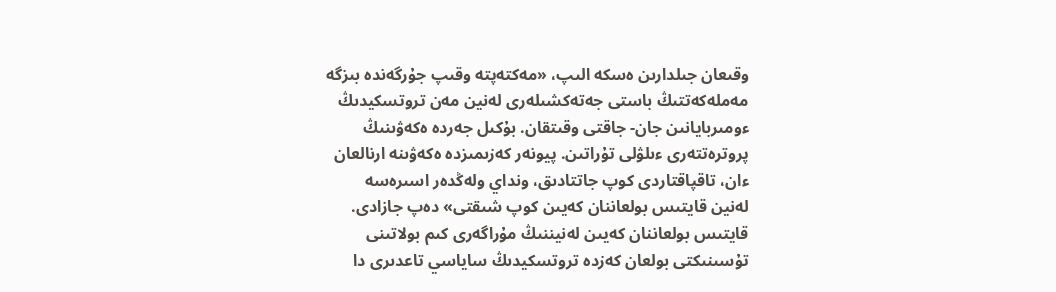وقىعان جىلدارىن ەسكە الىپ، «مەكتەپتە وقىپ جۇرگەندە بىزگە مەملەكەتتىڭ باستى جەتەكشىلەرى لەنين مەن تروتسكيدىڭ ءومىربايانىن جان- جاقتى وقىتقان. بۇكىل جەردە ەكەۋىنىڭ پروترەتتەرى ءىلۋلى تۇراتىن. پيونەر كەزىمىزدە ەكەۋىنە ارنالعان ءان، تاقپاقتاردى كوپ جاتتادىق، ونداي ولەڭدەر اسىرەسە لەنين قايتىس بولعاننان كەيىن كوپ شىقتى» دەپ جازادى.
قايتىس بولعاننان كەيىن لەنيننىڭ مۇراگەرى كىم بولاتىنى تۇسىنىكتى بولعان كەزدە تروتسكيدىڭ ساياسي تاعدىرى دا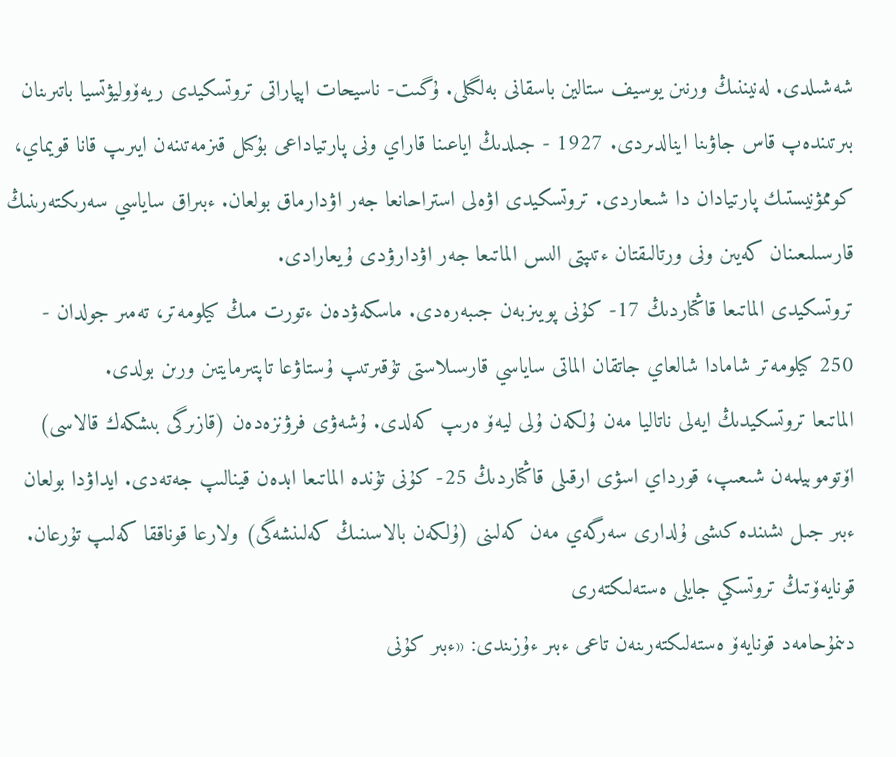شەشىلدى. لەنيننىڭ ورنىن يوسيف ستالين باسقانى بەلگىلى. ۇگىت- ناسيحات اپپاراتى تروتسكيدى ريەۆوليۋتسيا باتىرىنان بىرتىندەپ قاس جاۋىنا اينالدىردى. 1927 - جىلدىڭ اياعىنا قاراي ونى پارتياداعى بۇكىل قىزمەتىنەن ايىرىپ قانا قويماي، كوممۋنيستىك پارتيادان دا شىعاردى. تروتسكيدى اۋەلى استراحانعا جەر اۋدارماق بولعان. ءبىراق ساياسي سەرىكتەرىنىڭ قارسىلىعىنان كەيىن ونى ورتالىقتان ءتىپتى الىس الماتىعا جەر اۋدارۋدى ۇيعارادى.
تروتسكيدى الماتىعا قاڭتاردىڭ 17- كۇنى پويىزبەن جىبەرەدى. ماسكەۋدەن ءتورت مىڭ كيلومەتر، تەمىر جولدان - 250 كيلومەتر شامادا شالعاي جاتقان الماتى ساياسي قارسىلاستى تۇقىرتىپ ۇستاۋعا تاپتىرمايتىن ورىن بولدى.
الماتىعا تروتسكيدىڭ ايەلى ناتاليا مەن ۇلكەن ۇلى ليەۆ ەرىپ كەلدى. ۇشەۋى فرۋنزەدەن (قازىرگى بىشكەك قالاسى) اۆتوموبيلمەن شىعىپ، قورداي اسۋى ارقىلى قاڭتاردىڭ 25- كۇنى تۇندە الماتىعا ابدەن قينالىپ جەتەدى. ايداۋدا بولعان ءبىر جىل ىشىندە كىشى ۇلدارى سەرگەي مەن كەلىنى (ۇلكەن بالاسىنىڭ كەلىنشەگى) ولارعا قوناققا كەلىپ تۇرعان.
قونايەۆتىڭ تروتسكي جايلى ەستەلىكتەرى
دىنمۇحامەد قونايەۆ ەستەلىكتەرىنەن تاعى ءبىر ءۇزىندى: «ءبىر كۇنى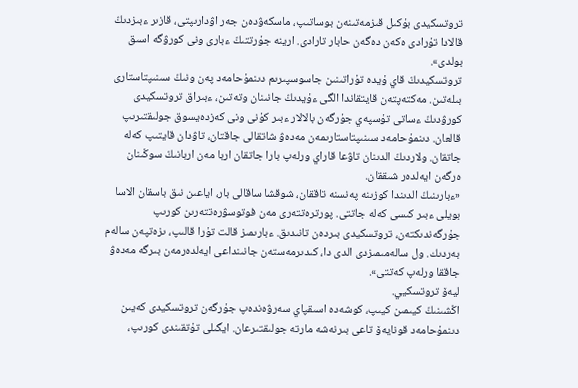تروتسكيدى بۇكىل قىزمەتىنەن بوساتىپ، ماسكەۋدەن جەر اۋدارىپتى، قازىر ءبىزدىڭ قالادا تۇرادى ەكەن دەگەن حابار تارادى. ارينە جۇرتتىڭ ءبارى ونى كورۋگە اسىق بولدى».
تروتسكيدىڭ قاي ۇيدە تۇراتىنىن جاسوسپىرىم دىنمۇحامەد پەن ونىڭ سىنىپتاستارى بىلەتىن. مەكتەپتەن قايتقاندا الگى ءۇيدىڭ جانىنان وتەتىن، ءبىراق تروتسكيدى كورۋدىڭ ءساتى تۇسپەي جۇرگەن بالالار ءبىر كۇنى ونى كەزدەيسوق جولىقتىرىپ قالعان. دىنمۇحامەد سىنىپتاستارىمەن مەدەۋ شاتقالى جاقتان، تاۋدان قايتىپ كەلە جاتقان. ولاردىڭ الدىنان تاۋعا قاراي ورلەپ بارا جاتقان اربا مەن اربانىڭ سوڭىنان ەرگەن ايەلدەر شىققان.
«ءبارىنىڭ الدىندا كوزىنە پەنسنە تاققان، شوقشا ساقالى بار، اياعىن نىق باسقان الاسا بويلى ءبىر كىسى كەلە جاتتى. پورترەتتەرى مەن فوتوسۋرەتتەرىن كورىپ جۇرگەندىكتەن، تروتسكيدى بىردەن تانىدىق. ءبارىمىز قالت تۇرا قالىپ، ىزەتپەن سالەم بەردىك. ول سالەمىمىزدى الدى دا، كىدىرمەستەن جانىنداعى ايەلدەرمەن بىرگە مەدەۋ جاققا ورلەپ كەتتى».
ليەۆ تروتسكيي.
اڭشىنىڭ كيىمىن كيىپ، كوشەدە اسىقپاي سەرۋەندەپ جۇرگەن تروتسكيدى كەيىن دىنمۇحامەد قونايەۆ تاعى بىرنەشە مارتە جولىقتىرعان. ايگىلى تۇتقىندى كورىپ،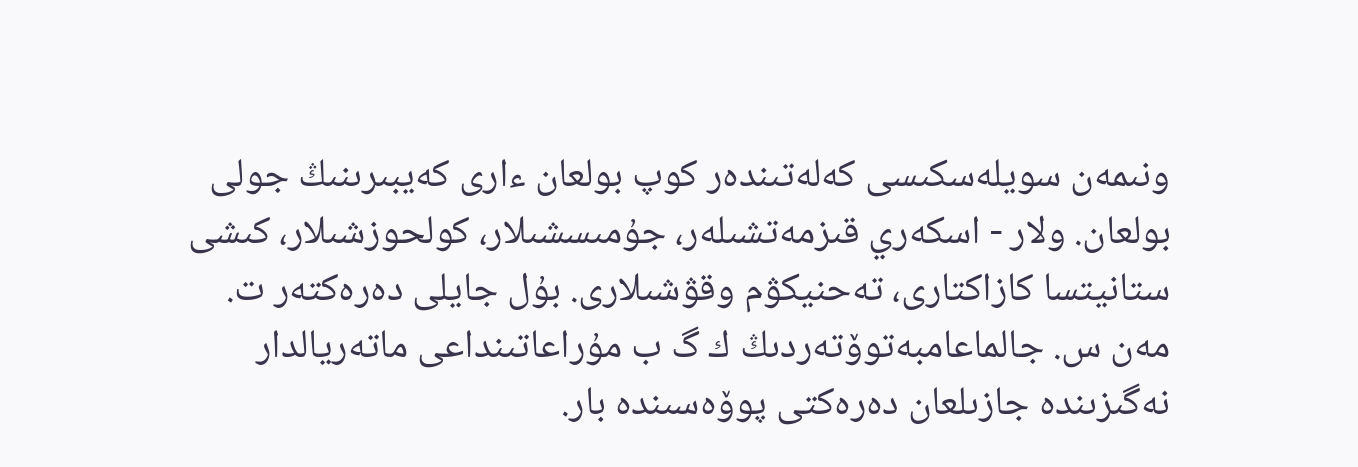ونىمەن سويلەسكىسى كەلەتىندەر كوپ بولعان ءارى كەيبىرىنىڭ جولى بولعان. ولار - اسكەري قىزمەتشىلەر، جۇمىسشىلار، كولحوزشىلار، كىشى ستانيتسا كازاكتارى، تەحنيكۋم وقۋشىلارى. بۇل جايلى دەرەكتەر ت. مەن س. جالماعامبەتوۆتەردىڭ ك گ ب مۇراعاتىنداعى ماتەريالدار نەگىزىندە جازىلعان دەرەكتى پوۆەسىندە بار.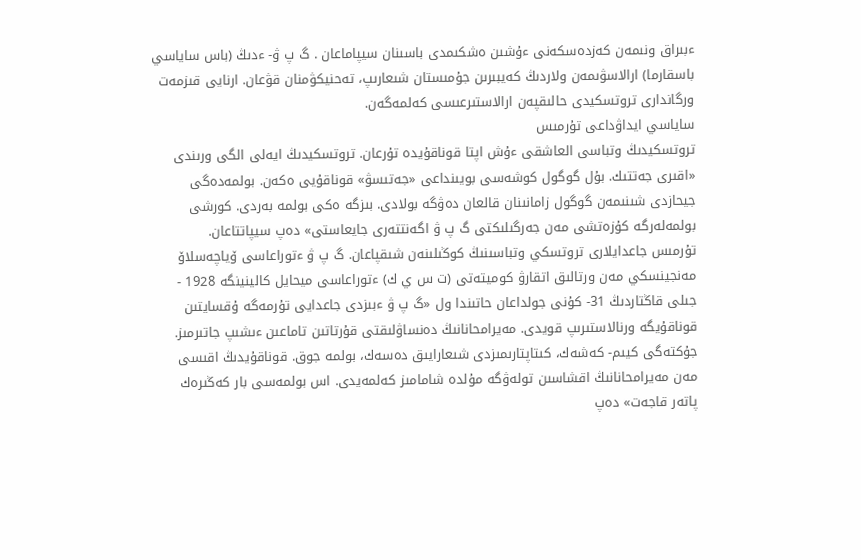ءبىراق ونىمەن كەزدەسكەنى ءۇشىن ەشكىمدى باسىنان سيپاماعان . گ پ ۋ- ءدىڭ (باس ساياسي باسقارما) ارالاسۋىمەن ولاردىڭ كەيبىرىن جۇمىستان شىعارىپ، تەحنيكۋمنان قۋعان. ارنايى قىزمەت ورگاندارى تروتسكيدى حالىقپەن ارالاستىرعىسى كەلمەگەن.
ساياسي ايداۋداعى تۇرمىس
تروتسكيدىڭ وتباسى العاشقى ءۇش اپتا قوناقۇيدە تۇرعان. تروتسكيدىڭ ايەلى الگى ورىندى «اقىرى جەتتىك. بۇل گوگول كوشەسى بويىنداعى «جەتىسۋ» قوناقۇيى ەكەن. بولمەدەگى جيحازدى شىنىمەن گوگول زامانىنان قالعان دەۋگە بولادى. بىزگە ەكى بولمە بەردى. كورشى بولمەلەرگە كۇزەتشى مەن جەرگىلىكتى گ پ ۋ اگەنتتەرى جايعاستى» دەپ سيپاتتاعان.
تۇرمىس جاعدايلارى تروتسكي وتباسىنىڭ كوڭىلىنەن شىقپاعان. گ پ ۋ ءتوراعاسى ۆياچەسلاۆ مەنجينسكي مەن ورتالىق اتقارۋ كوميتەتى (ت س ي ك) ءتوراعاسى ميحايل كالينينگە 1928 - جىلى قاڭتاردىڭ 31- كۇنى جولداعان حاتىندا ول «گ پ ۋ ءبىزدى جاعدايى تۇرمەگە ۇقسايتىن قوناقۇيگە ورنالاستىرىپ قويدى. مەيرامحانانىڭ دەنساۋلىقتى قۇرتاتىن تاماعىن ءىشىپ جاتىرمىز. جۇكتەگى كيىم- كەشەك، كىتاپتارىمىزدى شىعارايىق دەسەك، بولمە جوق. قوناقۇيدىڭ اقىسى مەن مەيرامحانانىڭ اقشاسىن تولەۋگە مۇلدە شامامىز كەلمەيدى. اس بولمەسى بار كەڭىرەك پاتەر قاجەت» دەپ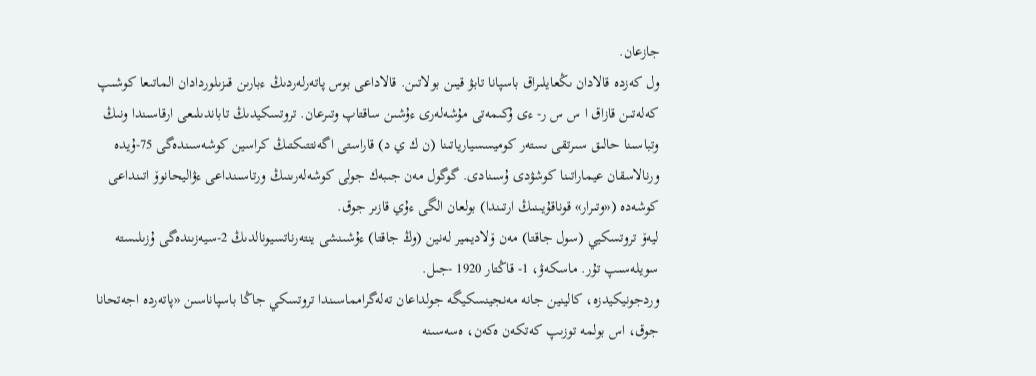جازعان.
ول كەزدە قالادان ىڭعايلىراق باسپانا تابۋ قيىن بولاتىن. قالاداعى بوس پاتەرلەردىڭ ءبارىن قىزىلوردادان الماتىعا كوشىپ كەلەتىن قازاق ا س س ر- ءى ۇكىمەتى مۇشەلەرى ءۇشىن ساقتاپ وتىرعان. تروتسكيدىڭ تاباندىلىعى ارقاسىندا ونىڭ وتباسىنا حالىق سىرتقى ىستەر كوميسسيارياتىنا (ن ك ي د) قاراستى اگەنتتىكتىڭ كراسين كوشەسىندەگى 75-ۇيدە ورنالاسقان عيماراتىنا كوشۋدى ۇسىنادى. گوگول مەن جىبەك جولى كوشەلەرىنىڭ ورتاسىنداعى ءۋاليحانوۆ اتىنداعى كوشەدە («وتىرار» قوناقۇيىنىڭ ارتىندا) بولعان الگى ءۇي قازىر جوق.
ليەۆ تروتسكيي (سول جاقتا) مەن ۆلاديمير لەنين (وڭ جاقتا) ءۇشىنشى ينتەرناتسيونالدىڭ 2-سيەزىندەگى ۇزىلىستە سويلەسىپ تۇر. ماسكەۋ، 1- قاڭتار 1920 -جىل.
وردجونيكيدزە، كالينين جانە مەنجينسكيگە جولداعان تەلەگرامماسىندا تروتسكي جاڭا باسپاناسىن «پاتەردە اجەتحانا جوق، اس بولمە توزىپ كەتكەن ەكەن، ەسەسىنە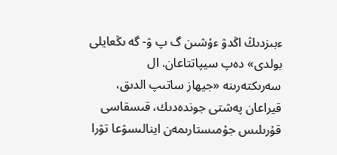ءبىزدىڭ اڭدۋ ءۇشىن گ پ ۋ- گە ىڭعايلى بولدى» دەپ سيپاتتاعان. ال سەرىكتەرىنە «جيھاز ساتىپ الدىق، قيراعان پەشتى جوندەدىك، قىسقاسى قۇرىلىس جۇمىستارىمەن اينالىسۋعا تۋرا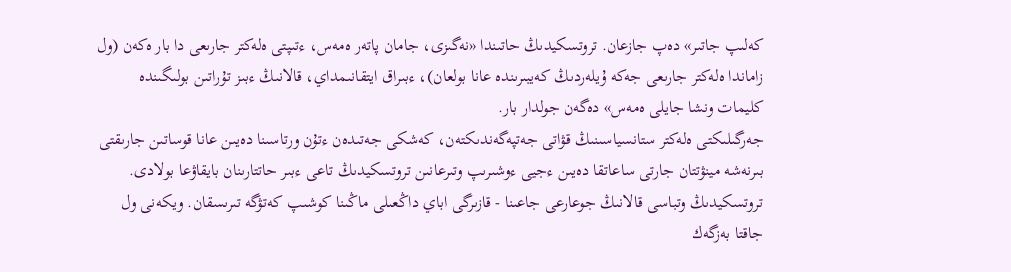كەلىپ جاتىر» دەپ جازعان. تروتسكيدىڭ حاتىندا «نەگىزى، جامان پاتەر ەمەس، ءتىپتى ەلەكتر جارىعى دا بار ەكەن (ول زاماندا ەلەكتر جارىعى جەكە ۇيلەردىڭ كەيبىرىندە عانا بولعان)، ءبىراق ايتقانىمداي، قالانىڭ ءبىز تۇراتىن بولىگىندە كليمات ونشا جايلى ەمەس» دەگەن جولدار بار.
جەرگىلىكتى ەلەكتر ستانسياسىنىڭ قۋاتى جەتپەگەندىكتەن، كەشكى جەتىدەن ءتۇن ورتاسىنا دەيىن عانا قوساتىن جارىقتى بىرنەشە مينۋتتان جارتى ساعاتقا دەيىن ءجيى ءوشىرىپ وتىرعانىن تروتسكيدىڭ تاعى ءبىر حاتتارىنان بايقاۋعا بولادى.
تروتسكيدىڭ وتباسى قالانىڭ جوعارعى جاعىنا - قازىرگى اباي داڭعىلى ماڭىنا كوشىپ كەتۋگە تىرىسقان. ويكەنى ول جاقتا بەزگەك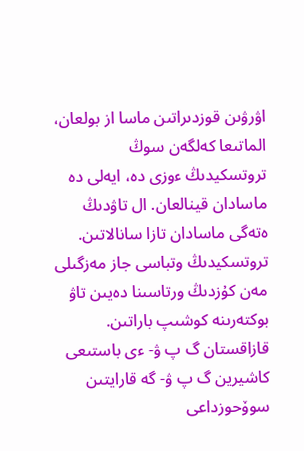اۋرۋىن قوزدىراتىن ماسا از بولعان، الماتىعا كەلگەن سوڭ تروتسكيدىڭ ءوزى دە، ايەلى دە ماسادان قينالعان. ال تاۋدىڭ ەتەگى ماسادان تازا سانالاتىن. تروتسكيدىڭ وتباسى جاز مەزگىلى مەن كۇزدىڭ ورتاسىنا دەيىن تاۋ بوكتەرىنە كوشىپ باراتىن. قازاقستان گ پ ۋ- ءى باستىعى كاشيرين گ پ ۋ- گە قارايتىن سوۆحوزداعى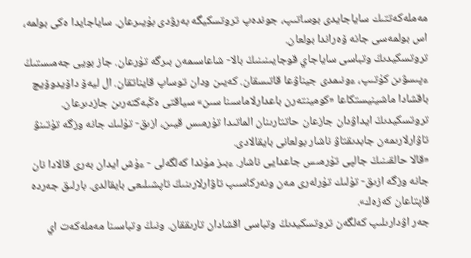مەملەكەتتىك ساياجايدى بوساتىپ، جوندەپ تروتسكيگە بەرۋدى بۇيىرعان. ساياجايدا ەكى بولمە، اس بولمەسى جانە ۆەراندا بولعان.
تروتسكيدىڭ وتباسى ساياجاي قوجايىنىنىڭ بالا- شاعاسىمەن بىرگە تۇرعان. جاز بويى جەمىستىڭ ءپىسۋىن كۇتىپ، ءونىمدى جيناۋعا قاتىسقان. كەيىن ودان توساپ قايناتقان. ال ليەۆ داۆيدوۆيچ باقشادا ماشينيستكاعا «كومينتەرن باعدارلاماسىنا سىن» سياقتى ەڭبەكتەرىن جازدىرعان. تروتسكيدىڭ ايداۋدان جازعان حاتتارىنان الماتىدا تۇرمىس قيىن، ازىق- تۇلىك جانە وزگە تۇتىنۋ تاۋارلارىمەن جابدىقتاۋ ناشار بولعانى بايقالادى.
«قالا حالقىنىڭ جالپى تۇرمىس جاعدايى ناشار. ءبىز مۇندا كەلگەلى - ءۇش ايدان بەرى قالادا نان جانە وزگە ازىق- تۇلىك تۇرلەرى مەن ونەركاسىپ تاۋارلارىنىڭ تاپشىلىعى بايقالدى. بارلىق جەردە قاپتاعان كەزەك».
جەر اۋدارىلىپ كەلگەن تروتسكيدىڭ وتباسى اقشادان تارىققان. ونىڭ وتباسىنا مەملەكەت اي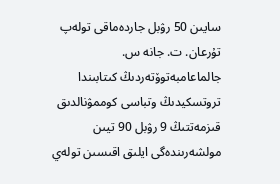سايىن 50 رۋبل جاردەماقى تولەپ تۇرعان. ت. جانە س. جالماعامبەتوۆتەردىڭ كىتابىندا تروتسكيدىڭ وتباسى كوممۋنالدىق قىزمەتتىڭ 9 رۋبل 90 تيىن مولشەرىندەگى ايلىق اقىسىن تولەي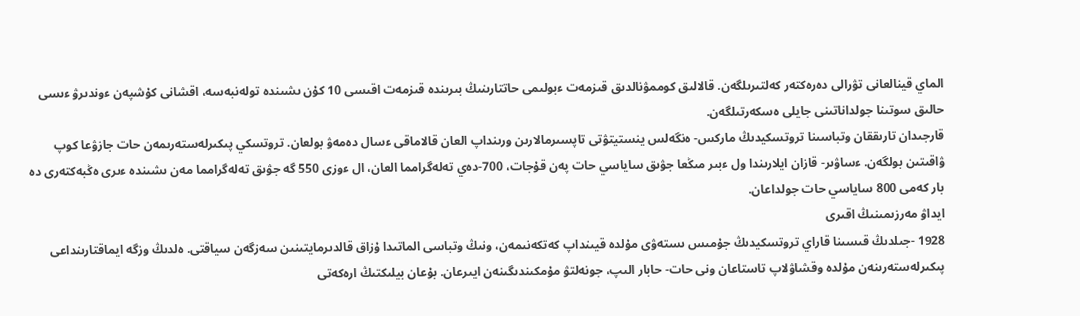الماي قينالعانى تۋرالى دەرەكتەر كەلتىرىلگەن. قالالىق كوممۋنالدىق قىزمەت ءبولىمى حاتتارىنىڭ بىرىندە قىزمەت اقىسى 10 كۇن ىشىندە تولەنبەسە، اقشانى كۇشپەن ءوندىرۋ ءىسى حالىق سوتىنا جولداناتىنى جايلى ەسكەرتىلگەن.
قارجىدان تارىققان وتباسىنا تروتسكيدىڭ ماركس- ەنگەلس ينستيتۋتى تاپسىرمالارىن ورىنداپ العان قالاماقى ءسال دەمەۋ بولعان. تروتسكي پىكىرلەستەرىمەن حات جازۋعا كوپ ۋاقىتىن بولگەن. ءساۋىر- قازان ايلارىندا ول ءبىر مىڭعا جۋىق ساياسي حات پەن قۇجات، 700-دەي تەلەگرامما العان، ال ءوزى 550 گە جۋىق تەلەگرامما مەن ىشىندە ءىرى ەڭبەكتەرى دە بار كەمى 800 ساياسي حات جولداعان.
ايداۋ مەرزىمىنىڭ اقىرى
1928 -جىلدىڭ قىسىنا قاراي تروتسكيدىڭ جۇمىس ىستەۋى مۇلدە قيىنداپ كەتكەنىمەن، ونىڭ وتباسى الماتىدا ۇزاق قالدىرمايتىنىن سەزگەن سياقتى. ەلدىڭ وزگە ايماقتارىنداعى پىكىرلەستەرىنەن مۇلدە وقشاۋلاپ تاستاعان ونى حات- حابار الىپ، جونەلتۋ مۇمكىندىگىنەن ايىرعان. بۇعان بيلىكتىڭ ارەكەتى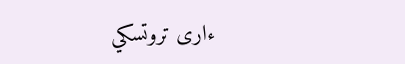ءارى تروتسكي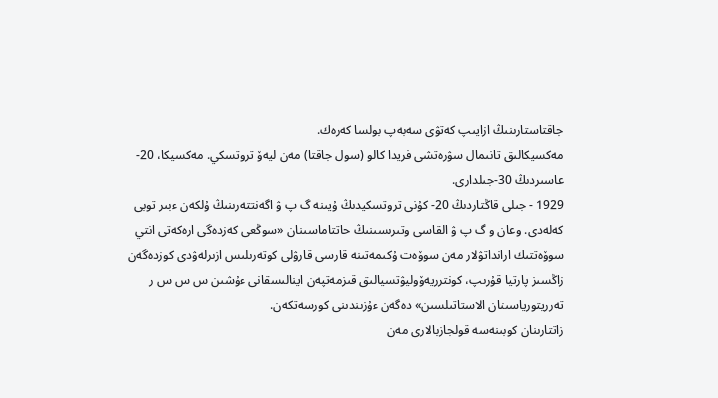جاقتاستارىنىڭ ازايىپ كەتۋى سەبەپ بولسا كەرەك.
مەكسيكالىق تانىمال سۋرەتشى فريدا كالو (سول جاقتا) مەن ليەۆ تروتسكي. مەكسيكا، 20-عاسىردىڭ 30-جىلدارى.
1929 - جىلى قاڭتاردىڭ 20- كۇنى تروتسكيدىڭ ۇيىنە گ پ ۋ اگەنتتەرىنىڭ ۇلكەن ءبىر توبى كەلەدى. وعان و گ پ ۋ القاسى وتىرىسىنىڭ حاتتاماسىنان «سوڭعى كەزدەگى ارەكەتى انتي سوۆەتتىك ارانداتۋلار مەن سوۆەت ۇكىمەتىنە قارسى قارۋلى كوتەرىلىس ازىرلەۋدى كوزدەگەن زاڭسىز پارتيا قۇرىپ، كونترريەۆوليۋتسيالىق قىزمەتپەن اينالىسقانى ءۇشىن س س س ر تەرريتورياسىنان الاستاتىلسىن» دەگەن ءۇزىندىنى كورسەتكەن.
زاتتارىنان كوبىنەسە قولجازبالارى مەن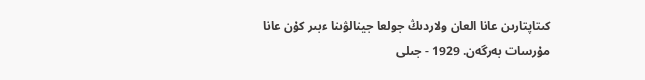كىتاپتارىن عانا العان ولاردىڭ جولعا جينالۋىنا ءبىر كۇن عانا مۇرسات بەرگەن. 1929 - جىلى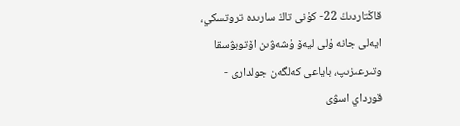قاڭتاردىڭ 22- كۇنى تاڭ سارىدە تروتسكي، ايەلى جانە ۇلى ليەۆ ۇشەۋىن اۆتوبۋسقا وتىرعىزىپ، باياعى كەلگەن جولدارى - قورداي اسۋى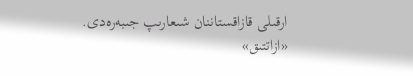ارقىلى قازاقستاننان شىعارىپ جىبەرەدى.
«ازاتتىق»